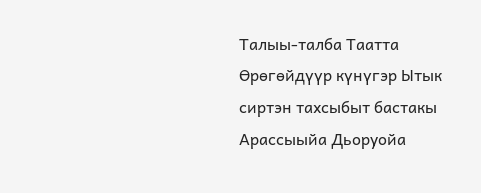Талыы-талба Таатта Өрөгөйдүүр күнүгэр Ытык сиртэн тахсыбыт бастакы Арассыыйа Дьоруойа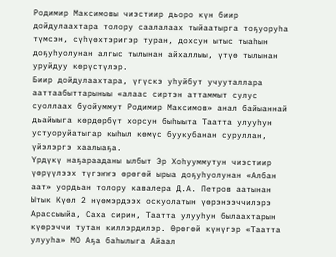Родимир Максимовы чиэстиир дьоро күн биир дойдулаахтара толору саалалаах тыйаатырга тоҕуоруһа түмсэн, сүһүөхтэригэр туран, дохсун ытыс тыаһын доҕуһуолунан алгыс тылынан айхаллыы, үтүө тылынан уруйдуу көрүстүлэр.
Биир дойдулаахтара, үгүскэ уһуйбут учууталлара ааттаабыттарыныы «алаас сиртэн аттаммыт сулус суоллаах буойуммут Родимир Максимов» анал байыаннай дьайыыга көрдөрбүт хорсун быһыыта Таатта улууһун устуоруйатыгар кыһыл көмүс буукубанан суруллан, үйэлэргэ хаалыаҕа.
Үрдүкү наҕарааданы ылбыт Эр Хоһууммутун чиэстиир үөрүүлээх түгэҥҥэ өрөгөй ырыа доҕуһуолунан «Албан аат» уордьан толору кавалера Д.А. Петров аатынан Ытык Күөл 2 нүөмэрдээх оскуолатын үөрэнээччилэрэ Арассыыйа, Саха сирин, Таатта улууһун былаахтарын күөрэччи тутан киллэрдилэр. Өрөгөй күнүгэр «Таатта улууһа» МО Аҕа баһылыга Айаал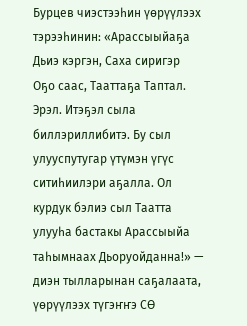Бурцев чиэстээһин үөрүүлээх тэрээһинин: «Арассыыйаҕа Дьиэ кэргэн, Саха сиригэр Оҕо саас, Тааттаҕа Таптал. Эрэл. Итэҕэл сыла биллэриллибитэ. Бу сыл улууспутугар үтүмэн үгүс ситиһиилэри аҕалла. Ол курдук бэлиэ сыл Таатта улууһа бастакы Арассыыйа таһымнаах Дьоруойданна!» — диэн тылларынан саҕалаата, үөрүүлээх түгэҥҥэ СӨ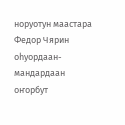норуотун маастара Федор Чярин оһуордаан-мандардаан оҥорбут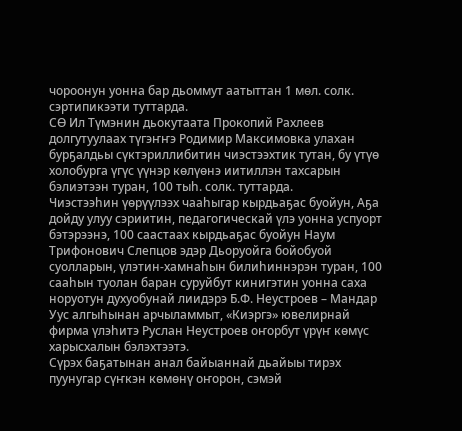чороонун уонна бар дьоммут аатыттан 1 мөл. солк. сэртипикээти туттарда.
СӨ Ил Түмэнин дьокутаата Прокопий Рахлеев долгутуулаах түгэҥҥэ Родимир Максимовка улахан бурҕалдьы сүктэриллибитин чиэстээхтик тутан, бу үтүө холобурга үгүс үүнэр көлүөнэ иитиллэн тахсарын бэлиэтээн туран, 100 тыһ. солк. туттарда.
Чиэстээһин үөрүүлээх чааһыгар кырдьаҕас буойун, Аҕа дойду улуу сэриитин, педагогическай үлэ уонна успуорт бэтэрээнэ, 100 саастаах кырдьаҕас буойун Наум Трифонович Слепцов эдэр Дьоруойга бойобуой суолларын, үлэтин-хамнаһын билиһиннэрэн туран, 100 сааһын туолан баран суруйбут кинигэтин уонна саха норуотун духуобунай лиидэрэ Б.Ф. Неустроев – Мандар Уус алгыһынан арчыламмыт, «Киэргэ» ювелирнай фирма үлэһитэ Руслан Неустроев оҥорбут үрүҥ көмүс харысхалын бэлэхтээтэ.
Сүрэх баҕатынан анал байыаннай дьайыы тирэх пуунугар сүҥкэн көмөнү оҥорон, сэмэй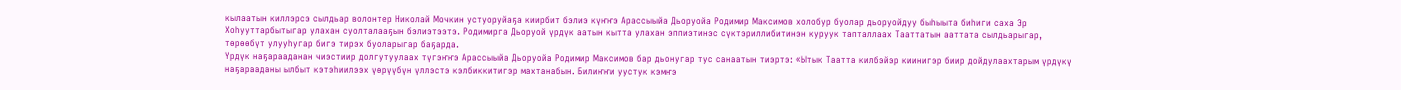кылаатын киллэрсэ сылдьар волонтер Николай Мочкин устуоруйаҕа киирбит бэлиэ күҥҥэ Арассыыйа Дьоруойа Родимир Максимов холобур буолар дьоруойдуу быһыыта биһиги саха Эр Хоһууттарбытыгар улахан суолталааҕын бэлиэтээтэ. Родимирга Дьоруой үрдүк аатын кытта улахан эппиэтинэс сүктэриллибитинэн куруук тапталлаах Тааттатын ааттата сылдьарыгар, төрөөбүт улууһугар бигэ тирэх буоларыгар баҕарда.
Үрдүк наҕарааданан чиэстиир долгутуулаах түгэҥҥэ Арассыыйа Дьоруойа Родимир Максимов бар дьонугар тус санаатын тиэртэ: «Ытык Таатта килбэйэр киинигэр биир дойдулаахтарым үрдүкү наҕарааданы ылбыт кэтэһиилээх үөрүүбүн үллэстэ кэлбиккитигэр махтанабын. Билиҥҥи уустук кэмҥэ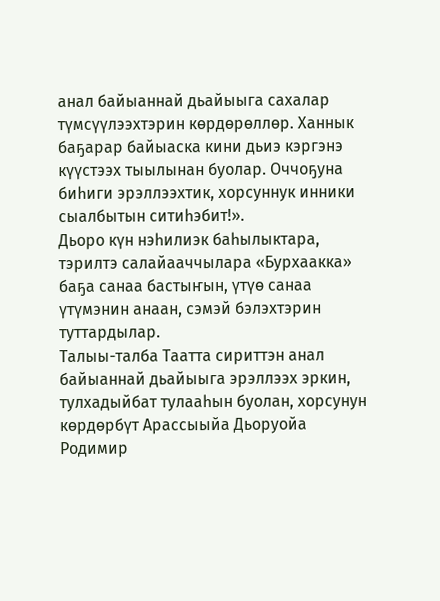анал байыаннай дьайыыга сахалар түмсүүлээхтэрин көрдөрөллөр. Ханнык баҕарар байыаска кини дьиэ кэргэнэ күүстээх тыылынан буолар. Оччоҕуна биһиги эрэллээхтик, хорсуннук инники сыалбытын ситиһэбит!».
Дьоро күн нэһилиэк баһылыктара, тэрилтэ салайааччылара «Бурхаакка» баҕа санаа бастыҥын, үтүө санаа үтүмэнин анаан, сэмэй бэлэхтэрин туттардылар.
Талыы-талба Таатта сириттэн анал байыаннай дьайыыга эрэллээх эркин, тулхадыйбат тулааһын буолан, хорсунун көрдөрбүт Арассыыйа Дьоруойа Родимир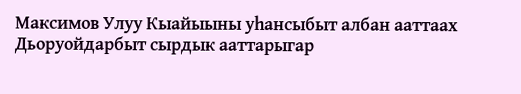Максимов Улуу Кыайыыны уһансыбыт албан ааттаах Дьоруойдарбыт сырдык ааттарыгар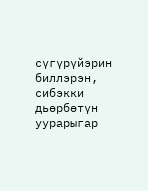сүгүрүйэрин биллэрэн, сибэкки дьөрбөтүн уурарыгар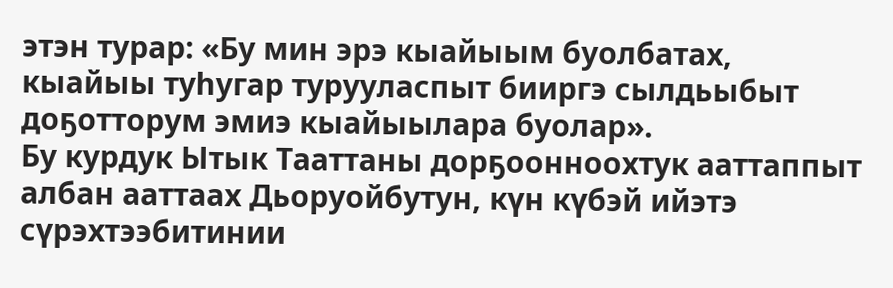этэн турар: «Бу мин эрэ кыайыым буолбатах, кыайыы туһугар турууласпыт бииргэ сылдьыбыт доҕотторум эмиэ кыайыылара буолар».
Бу курдук Ытык Тааттаны дорҕоонноохтук ааттаппыт албан ааттаах Дьоруойбутун, күн күбэй ийэтэ сүрэхтээбитинии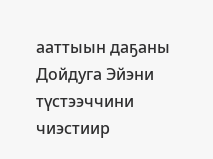ааттыын даҕаны Дойдуга Эйэни түстээччини чиэстиир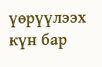үөрүүлээх күн бар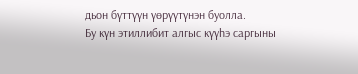дьон бүттүүн үөрүүтүнэн буолла.
Бу күн этиллибит алгыс күүһэ саргыны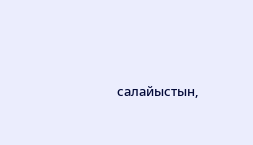салайыстын,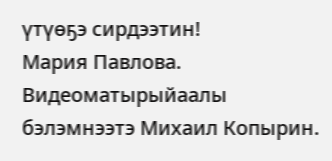үтүөҕэ сирдээтин!
Мария Павлова.
Видеоматырыйаалы бэлэмнээтэ Михаил Копырин.